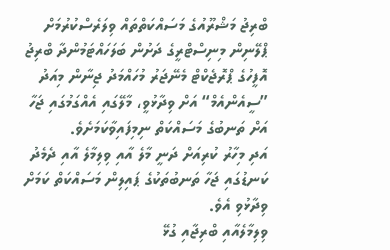ބްރިޖު މަޝްރޫއުގެ މަސައްކަތްތައް ވިލަރެސްކުރުމަށް ޕްލޭނިން މިނިސްޓްރީގެ ދަށުން ބަލަހައްޓަމުންދާ ބްރިޖު އޮފީހުގެ ޕްރޮޖެކްޓް މެނޭޖަރު މުހައްމަދު ޖިނާން މިއަދު ”ސީއެންއެމް“ އަށް ވިދާޅުވީ، މާލޭގައި އެއްގަމުގައި ޖަހާ އަށް ތަނބުގެ މަސައްކަތް ނިމިފައިވާކަމަށެވެ.
އަދި މިހާރު ކުރިއަށް ދަނީ މާލެ އާއި ވިލިމާލެ އާއި ދެމެދު ކަނޑުގައި ޖަހާ ތަނބުތަކުގެ ޕައިލިން މަސައްކަތް ކަމަށް ވިދާޅުވި އެވެ.
ވިލިމާލެއާއި ބްރިޖާއި ގުޅޭ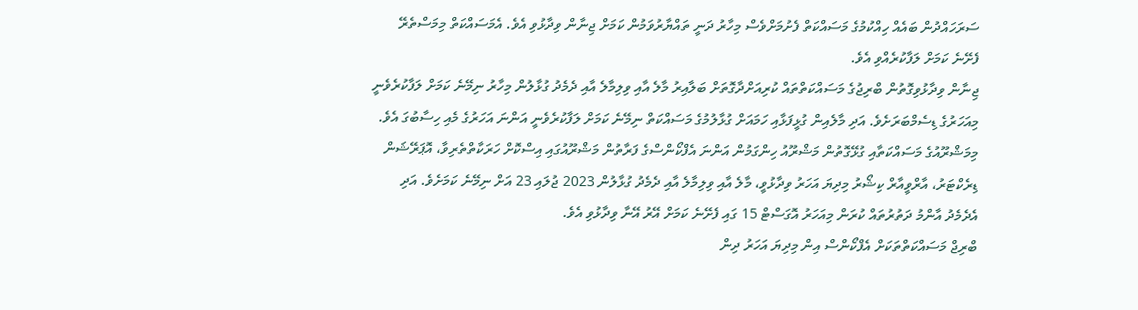ސަރަހައްދުން ބައެއް ހިއްކުމުގެ މަސައްކަތް ފެށުމަށްވެސް މިހާރު ދަނީ ތައްޔާރުވަމުން ކަމަށް ޖިނާން ވިދާޅުވި އެވެ. އެމަސައްކަތް މިމަސްތެރޭ ފެށޭނެ ކަމަށް ލަފާކުރެއްވި އެވެ.
ޖިނާން ވިދާޅުވިގޮތުން ބްރިޖުގެ މަސައްކަތްތައް ކުރިއަށްދާގޮތަށް ބަލާއިރު މާލެ އާއި ވިލިމާލެ އާއި ދެމެދު ގުޅާލުން މިހާރު ނިމޭނެ ކަމަށް ލަފާކުރެވެނީ މިއަހަރުގެ ޑިސެމްބަރަށެވެ. އަދި މާލެއިން ގުޅީފަޅާއި ހަމައަށް ގުޅާލުމުގެ މަސައްކަތް ނިމޭނެ ކަމަށް ލަފާކުރެވެނީ އަންނަ އަހަރުގެ މެއި ހިސާބުގަ އެވެ.
މިމަޝްރޫއުގެ މަސައްކަތާއި ގުޅޭގޮތުން މަޝްރޫއު ހިންގަމުން އަންނަ އެފްކޯންސްގެ ފަރާތުން މަޝްރޫއުގައި އިސްކޮށް ހަރަކާތްތެރިވާ، އޮޕަރޭޝަން ޑިރެކްޓަރު، އާރްވީއާރް ކިޝޯރު މިދިޔަ އަހަރު ވިދާޅުވީ، މާލެ އާއި ވިލިމާލެ އާއި ދެމެދު ގުޅާލުން 2023 ޖުލައި 23 އަށް ނިމޭނެ ކަމަށެވެ. އަދި އެދެމެދު އާންމު ދަތުރުތައް ކުރަން މިއަހަރު އޮގަސްޓް 15 ގައި ފެށޭނެ ކަމަށް އޭރު އޭނާ ވިދާޅުވި އެވެ.
ބްރިޖް މަސައްކަތްތަކަށް އެފްކޯންސް އިން މިދިޔަ އަހަރު ދިން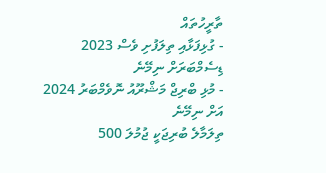ތާރީހުތައް
- ގުޅިފަޅާއި ތިލަފުށި ވެސް 2023 ޑިސެމްބަރަށް ނިމޭނެ
- މުޅި ބްރިޖް މަޝްރޫއު ނޮވެމްބަރު 2024 އަށް ނިމޭނެ
ތިލަމާލެ ބުރިޖަކީ ޖުމުލަ 500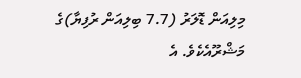މިލިއަން ޑޮލަރު (7.7 ބިލިއަން ރުފިޔާ)ގެ މަޝްރޫއެކެވެ. އެ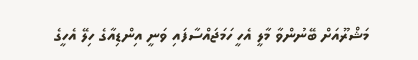މަޝްރޫއަށް ބޭނުންވާ މާލީ އެހީ ހަމަޖައްސާފައި ވަނީ އިންޑިއާގެ ހިލޭ އެހީގެ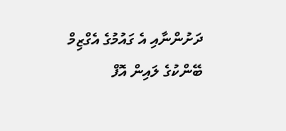ދަށުންނާއި އެ ގައުމުގެ އެގްޒިމް ބޭންކުގެ ލައިން އޮފް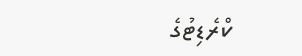ކްރެޑިޓުގެ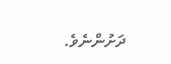ދަށުންނެވެ.